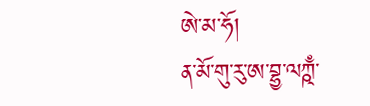ཨེ་མ་ཧོ།
ན་མོ་གུ་རུ་ཨ་བྷྱ་ལཀྵྃ་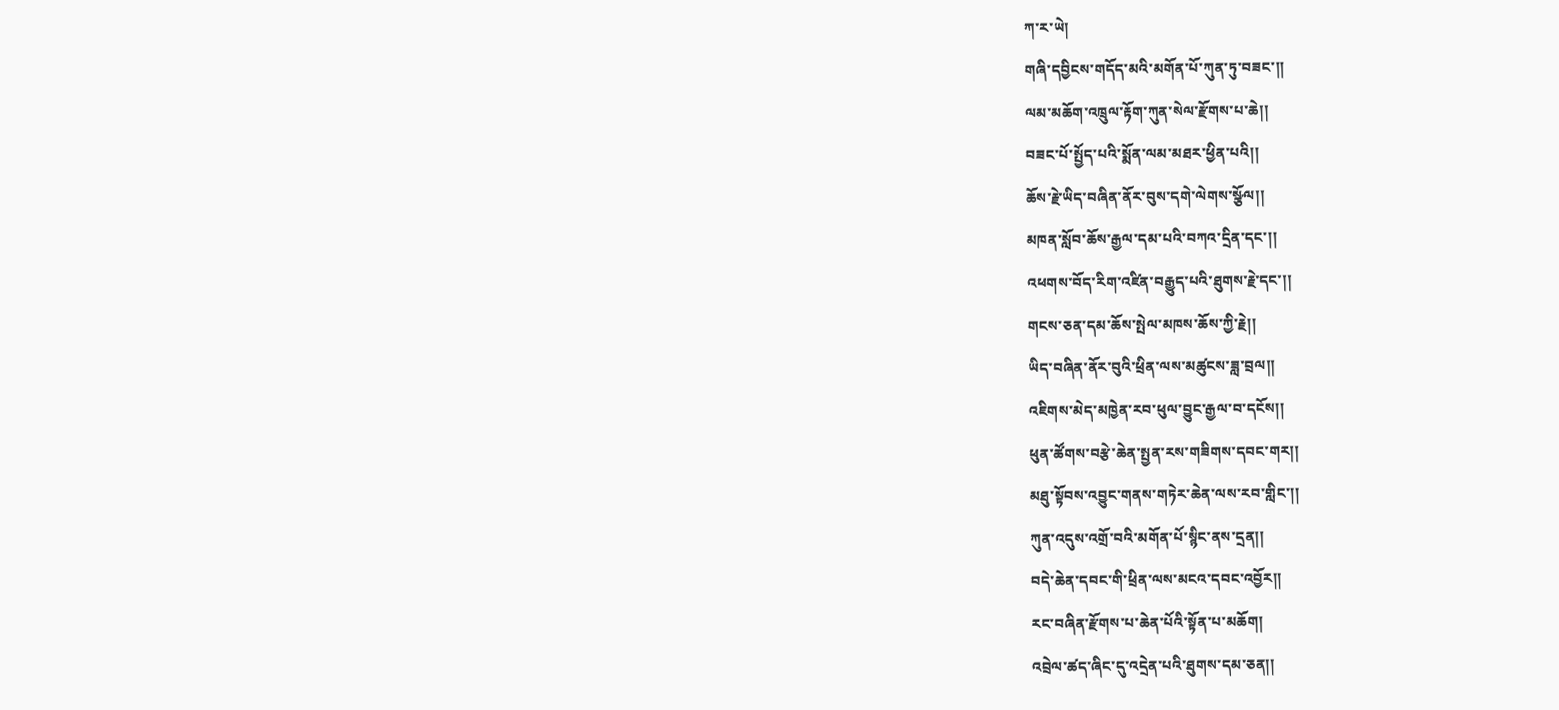ཀ་ར་ཡེ།
གཞི་དབྱིངས་གདོད་མའི་མགོན་པོ་ཀུན་ཏུ་བཟང་།།
ལམ་མཆོག་འཁྲུལ་རྟོག་ཀུན་སེལ་རྫོགས་པ་ཆེ།།
བཟང་པོ་སྤྱོད་པའི་སྨོན་ལམ་མཐར་ཕྱིན་པའི།།
ཆོས་རྗེ་ཡིད་བཞིན་ནོར་བུས་དགེ་ལེགས་སྩོལ།།
མཁན་སློབ་ཆོས་རྒྱལ་དམ་པའི་བཀའ་དྲིན་དང་།།
འཕགས་བོད་རིག་འཛིན་བརྒྱུད་པའི་ཐུགས་རྗེ་དང་།།
གངས་ཅན་དམ་ཆོས་སྤེལ་མཁས་ཆོས་ཀྱི་རྗེ།།
ཡིད་བཞིན་ནོར་བུའི་ཕྲིན་ལས་མཚུངས་ཟླ་བྲལ།།
འཇིགས་མེད་མཁྱེན་རབ་ཕུལ་བྱུང་རྒྱལ་བ་དངོས།།
ཕུན་ཚོགས་བརྩེ་ཆེན་སྤྱན་རས་གཟིགས་དབང་གར།།
མཐུ་སྟོབས་འབྱུང་གནས་གཏེར་ཆེན་ལས་རབ་གླིང་།།
ཀུན་འདུས་འགྲོ་བའི་མགོན་པོ་སྙིང་ནས་དྲན།།
བདེ་ཆེན་དབང་གི་ཕྲིན་ལས་མངའ་དབང་འབྱོར།།
རང་བཞིན་རྫོགས་པ་ཆེན་པོའི་སྟོན་པ་མཆོག།
འབྲེལ་ཚད་ཞིང་དུ་འདྲེན་པའི་ཐུགས་དམ་ཅན།།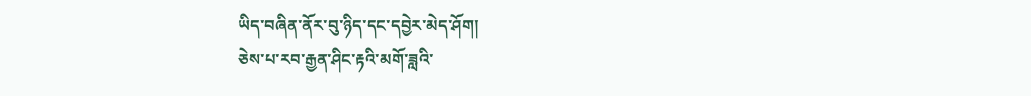ཡིད་བཞིན་ནོར་བུ་ཉིད་དང་དབྱེར་མེད་ཤོག།
ཅེས་པ་རབ་རྒྱན་ཤིང་རྟའི་མགོ་ཟླའི་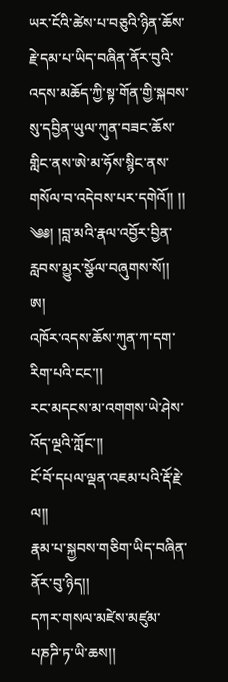ཡར་ངོའི་ཚེས་པ་བཅུའི་ཉིན་ཆོས་རྗེ་དམ་པ་ཡིད་བཞིན་ནོར་བུའི་འདས་མཆོད་ཀྱི་སྟ་གོན་གྱི་སྐབས་སུ་དབྱིན་ཡུལ་ཀུན་བཟང་ཆོས་གླིང་ནས་ཨེ་མ་ཧོས་སྙིང་ནས་གསོལ་བ་འདེབས་པར་དགེའོ།། །།
༄༅། །བླ་མའི་རྣལ་འབྱོར་བྱིན་རླབས་མྱུར་སྩོལ་བཞུགས་སོ།།
ཨ།
འཁོར་འདས་ཆོས་ཀུན་ཀ་དག་རིག་པའི་ངང་།།
རང་མདངས་མ་འགགས་ཡེ་ཤེས་འོད་ལྔའི་ཀློང་།།
ངོ་བོ་དཔལ་ལྡན་འཇམ་པའི་རྡོ་རྗེ་ལ།།
རྣམ་པ་སྐྱབས་གཅིག་ཡིད་བཞིན་ནོར་བུ་ཉིད།།
དཀར་གསལ་མཛེས་མཛུམ་པཎཌི་ཏ་ཡི་ཆས།།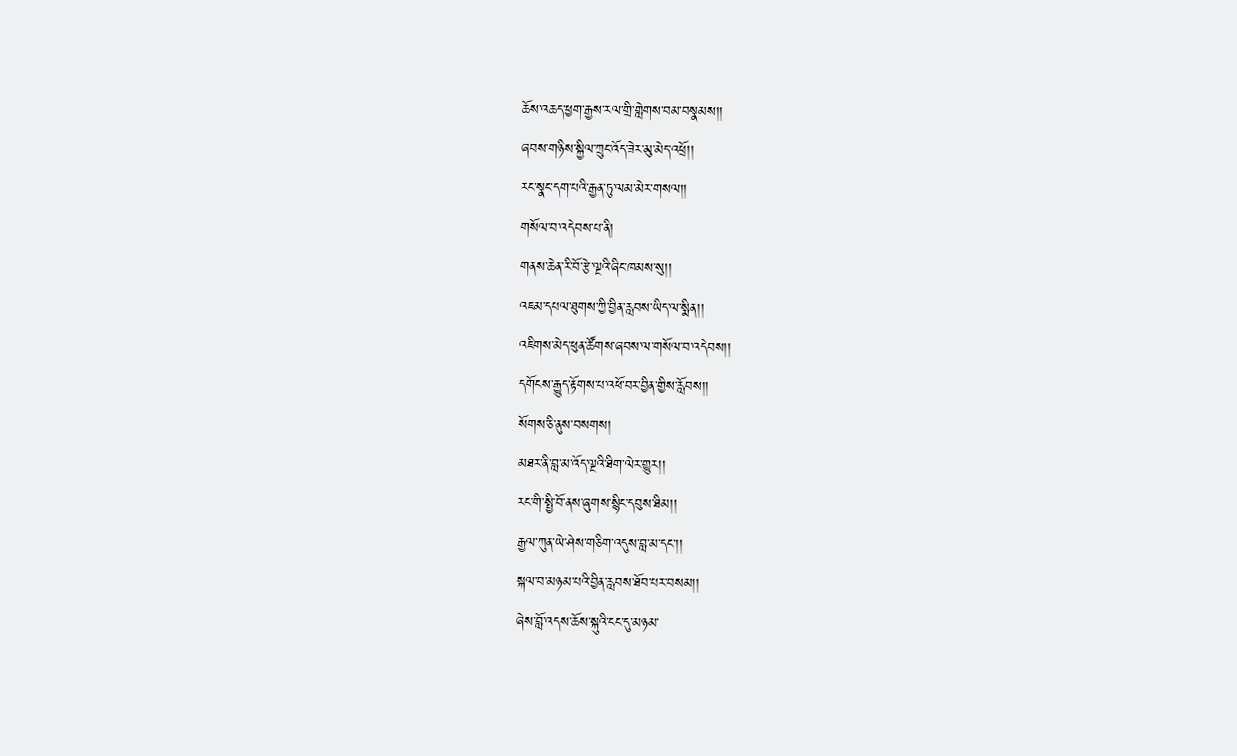ཆོས་འཆད་ཕྱག་རྒྱས་རལ་གྲི་གླེགས་བམ་བསྣམས།།
ཞབས་གཉིས་སྐྱིལ་ཀྲུང་འོད་ཟེར་མུ་མེད་འཕྲོ།།
རང་སྣང་དག་པའི་རྒྱན་ཏུ་ལམ་མེར་གསལ།།
གསོལ་བ་འདེབས་པ་ནི།
གནས་ཆེན་རི་བོ་རྩེ་ལྔའི་ཞིང་ཁམས་སུ།།
འཇམ་དཔལ་ཐུགས་ཀྱི་བྱིན་རླབས་ཡིད་ལ་སྨིན།།
འཇིགས་མེད་ཕུན་ཚོགས་ཞབས་ལ་གསོལ་བ་འདེབས།།
དགོངས་རྒྱུད་རྟོགས་པ་འཕོ་བར་བྱིན་གྱིས་རློབས།།
སོགས་ཅི་ནུས་བསགས།
མཐར་ནི་བླ་མ་འོད་ལྔའི་ཐིག་ལེར་གྱུར།།
རང་གི་སྤྱི་བོ་ནས་ཞུགས་སྙིང་དབུས་ཐིམ།།
རྒྱལ་ཀུན་ཡེ་ཤེས་གཅིག་འདུས་བླ་མ་དང་།།
སྐལ་བ་མཉམ་པའི་བྱིན་རླབས་ཐོབ་པར་བསམ།།
ཞེས་བློ་འདས་ཆོས་སྐུའི་ངང་དུ་མཉམ་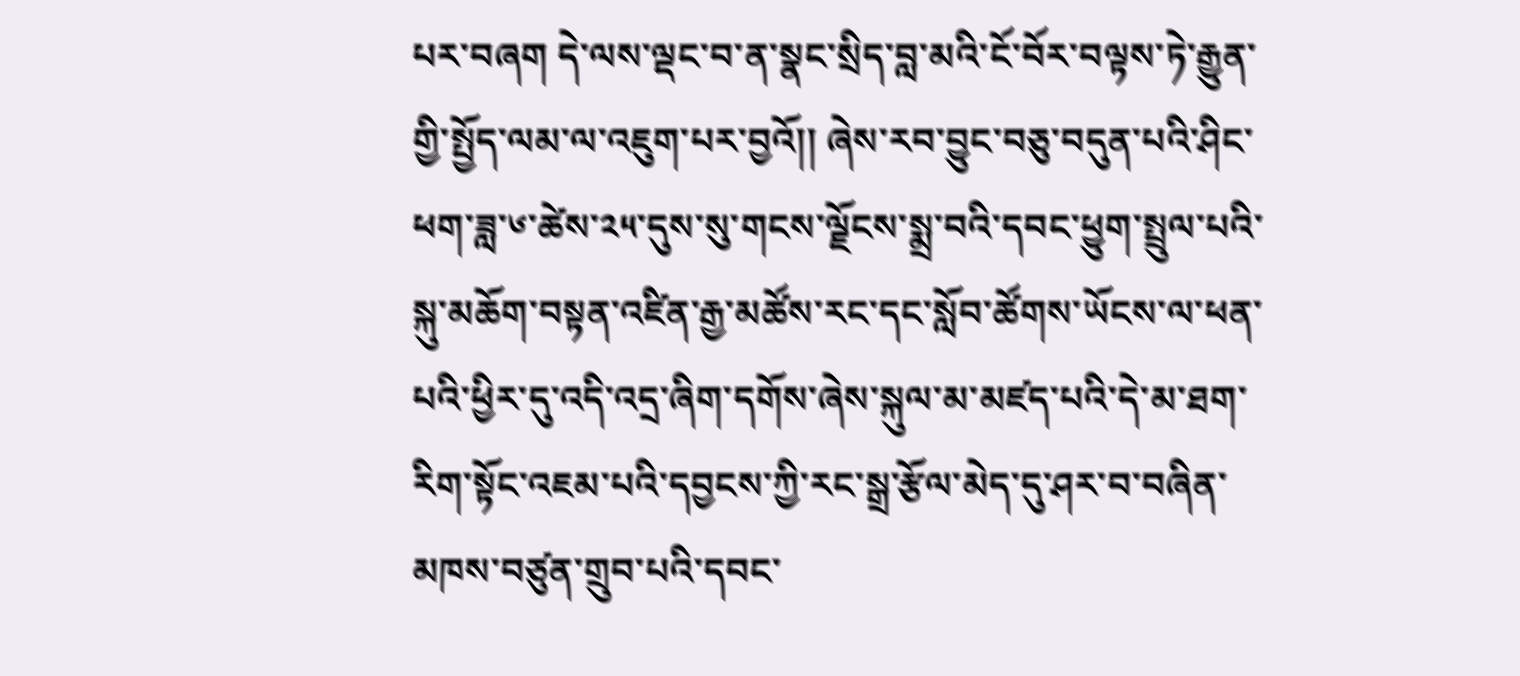པར་བཞག དེ་ལས་ལྡང་བ་ན་སྣང་སྲིད་བླ་མའི་ངོ་བོར་བལྟས་ཏེ་རྒྱུན་གྱི་སྤྱོད་ལམ་ལ་འཇུག་པར་བྱའོ།། ཞེས་རབ་བྱུང་བཅུ་བདུན་པའི་ཤིང་ཕག་ཟླ་༦་ཚེས་༢༥་དུས་སུ་གངས་ལྗོངས་སྨྲ་བའི་དབང་ཕྱུག་སྤྲུལ་པའི་སྐུ་མཆོག་བསྟན་འཛིན་རྒྱ་མཚོས་རང་དང་སློབ་ཚོགས་ཡོངས་ལ་ཕན་པའི་ཕྱིར་དུ་འདི་འདྲ་ཞིག་དགོས་ཞེས་སྐུལ་མ་མཛད་པའི་དེ་མ་ཐག་རིག་སྟོང་འཇམ་པའི་དབྱངས་ཀྱི་རང་སྒྲ་རྩོལ་མེད་དུ་ཤར་བ་བཞིན་མཁས་བཙུན་གྲུབ་པའི་དབང་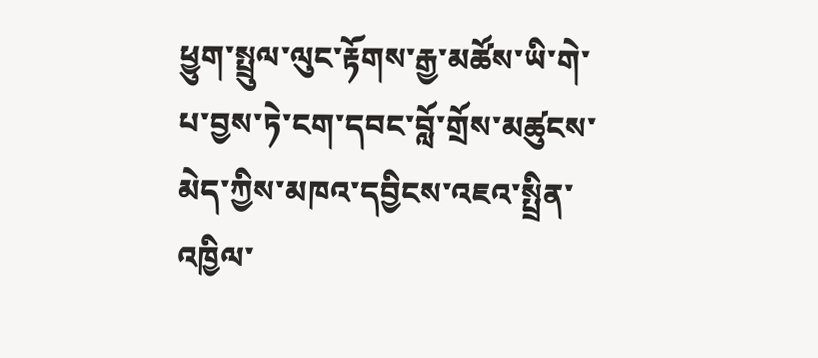ཕྱུག་སྤྲུལ་ལུང་རྟོགས་རྒྱ་མཚོས་ཡི་གེ་པ་བྱས་ཏེ་ངག་དབང་བློ་གྲོས་མཚུངས་མེད་ཀྱིས་མཁའ་དབྱིངས་འཇའ་སྤྲིན་འཁྱིལ་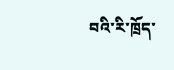བའི་རི་ཁྲོད་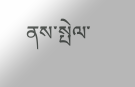ནས་སྤེལ་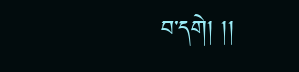བ་དགེ། །།